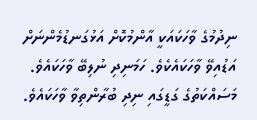ނިދުމުގެ ވާހަކައަކީ އާންމުކޮށް އަޅުގަނޑުމެންނަށް އަޑުއިވޭ ވާހަކައެކެވެ. ހަމަނިދި ނުލިބޭ ވާހަކައެވެ. މަސައްކަތުގެ ގަޑީގައި ނިދި ބުރާންތިވާ ވާހަކައެވެ.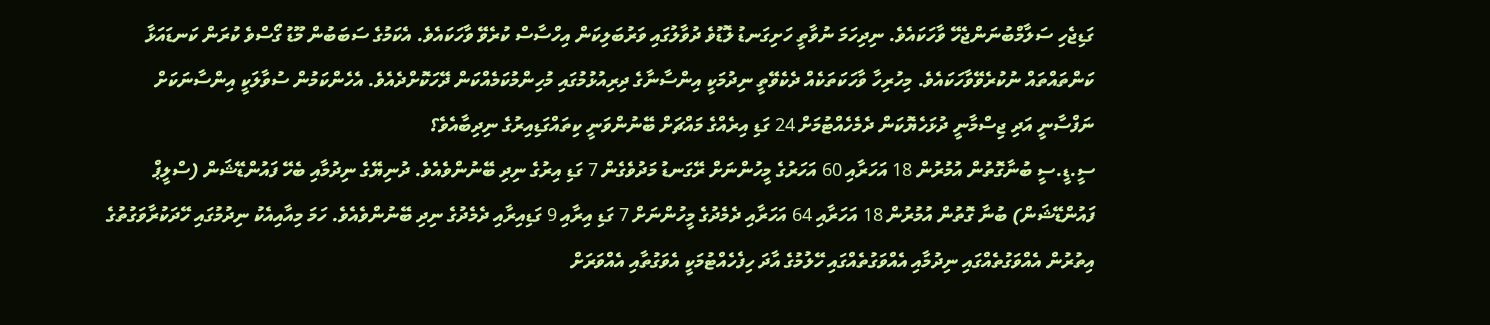ގަޑިޖެހި ސަލާމްބުނަންޖެހޭ ވާހަކައެވެ. ނިދިހަމަ ނުވާތީ ހަށިގަނޑު ލޮޑުވެ ދުވާލުގައި ވަރުބަލިކަން އިހްސާސް ކުރެވޭ ވާހަކައެވެ. އެކަމުގެ ސަބަބުން މޫޑު ގޯސްވެ ކުރަން ކަނޑައަޅާ ކަންތައްތައް ނުކުރެވޭވާހަކައެވެ. މިހުރިހާ ވާހަކަތަކެއް ދެކެވޭތީ ނިދުމަކީ އިންސާނާގެ ދިރިއުޅުމުގައި މުހިންމުކަމެއްކަން ދޭހަކޮށްދެއެވެ. އެހެންކަމުން ސުވާލަކީ އިންސާނަކަށް ނަފްސާނީ އަދި ޖިސްމާނީ ދުޅަހެޔޮކަން ދެމެހެއްޓުމަށް 24 ގަޑި އިރެއްގެ މައްޗަށް ބޭނުންވަނީ ކިތައްގަޑިއިރުގެ ނިދިބާއެވެ؟
ސީ.ޑީ.ސީ ބުނާގޮތުން އުމުރުން 18 އަހަރާއި 60 އަހަރުގެ މީހުންނަށް ރޭގަނޑު މަދުވެގެން 7 ގަޑި އިރުގެ ނިދި ބޭނުންވެއެވެ. ދުނިޔޭގެ ނިދުމާއި ބެހޭ ފައުންޑޭޝަން (ސްލީޕް ފައުންޑޭޝަން) ބުނާ ގޮތުން އުމުރުން 18 އަހަރާއި 64 އަހަރާއި ދެމެދުގެ މީހުންނަށް 7 ގަޑި އިރާއި 9 ގަޑިއިރާއި ދެމެދުގެ ނިދި ބޭނުންވެއެވެ. ހަމަ މިއާއިއެކު ނިދުމުގައި ހޭދަކުރާވަގުތުގެ އިތުރުން އެއްވަގުތެއްގައި ނިދުމާއި އެއްވަގުތެއްގައި ހޭލުމުގެ އާދަ ހިފެހެއްޓުމަކީ އެވަގުތާއި އެއްވަރަށް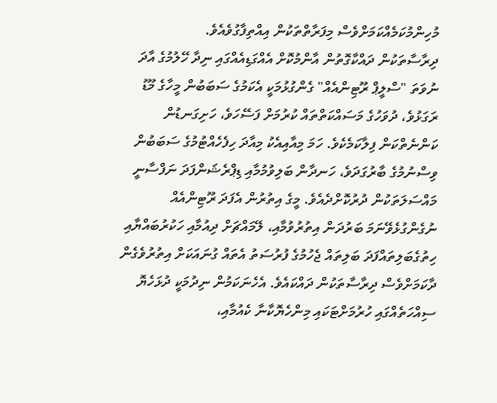މުހިންމުކަމެއްކަމަށްވެސް މިފަރާތްތަކުން އިއްތިފާގުވެއެވެ.
ދިރާސާތަކުން ދައްކާގޮތުން އާންމުކޮށް އެއްގަޑިއެއްގައި ނިދާ ހޭލުމުގެ އާދަ ނުވަތަ "ސްލީޕް ރޫޓިންއެއް" ގެންގުޅުމަކީ އެކަމުގެ ސަބަބުން މީހާގެ މޫޑު ރަގަޅުވެ، ދުވަހުގެ މަސައްކަތްތައް ކުރުމަށް ފަސޭހަވެ، ހަށިގަނޑުން ކަންނެތްކަން ފިލާކަމެކެވެ. ހަމަ މިއާއިއެކު މިއާދަ ހިފެހެއްޓުމުގެ ސަބަބުން ވިސްނުމުގެ ބާރުގަދަވެ، ހަނދާން ބަލިވުމުމާއި ޑިޕްރެޝަންފަދަ ނަފްސާނީ މައްސަލަތަކުން ދުރުކޮށްދެއެވެ. މީގެ އިތުރުން އެފަދަ ރޫޓިންއެއް ނުގެންގުޅެވޭނަމަ ބަރުދަން އިތުރުވުމާއި، ލޭމައްޗަށް ދިއުމާއި ހަކުރުބައްޔާއި ހިތުގެބަލިތައްފަދަ ބަލިތައް ޖެހުމުގެ ފުރުސަތު އެތައް ގުނައަކަށް އިތުރުވެގެން ދާކަމަށްވެސް ދިރާސާތަކުން ދައްކައެވެ. އެހެނަކަމުން ނިދުމަކީ ދުޅަހެޔޮ ސިއްހަތެއްގައި ހުރުމަށްޓަކައި މިންހެޔޮކާނާ ކެއުމާއި،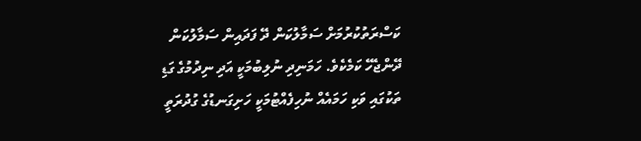ކަސްރަތުކުރުމަށް ސަމާލުކަން ދޭ ފަދައިން ސަމާލުކަން ދޭންޖެހޭ ކަމެކެވެ. ހަމަނިދި ނުލިބުމަކީ އަދި ނިދުމުގެ ގަޑި ތަކުގައި ވަކި ހަމައެއް ނުހިފެއްޓުމަކީ ހަށިގަނޑުގެ ގުދުރަތީ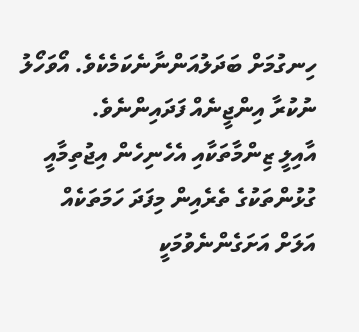ހިނގުމަށް ބަދަލުއަންނާނެކަމެކެވެ. އޯވަހޯލު ނުކުރާ އިންޖީނެއް ފަދައިންނެވެ.
އާއިލީ ޒިންމާތަކާއި އެހެނިހެން އިޖުތިމާއީ ގުޅުންތަކުގެ ތެރެއިން މިފަދަ ހަމަތަކެއް އަލަށް އަށަގެންނެވުމަކީ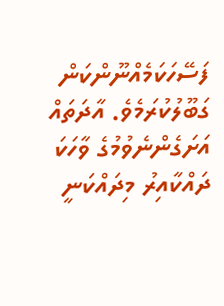ފަސޭހަކަމެއްނޫންކަން ގަބޫލުކުރަމެވެ. އާދަތައް އަށަގެންނެވުމުގެ ވާހަކަ ދައްކާއިރު މިދައްކަނީ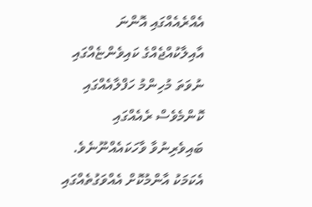އެއްރެއެއްގައި އޮންނަ އާއިލާކުއްޖެއްގެ ކައިވެންޏެއްގައި ނުވަތަ މުހިންމު ހަފްލާއެއްގައި ކޮންމެވެސް ރެއެއްގައި ބައިވެރިނުވާ ވާހަކައެއްނޫނެވެ. އެކަމަކު އާންމުކޮށް އެއްވަގުތެއްގައި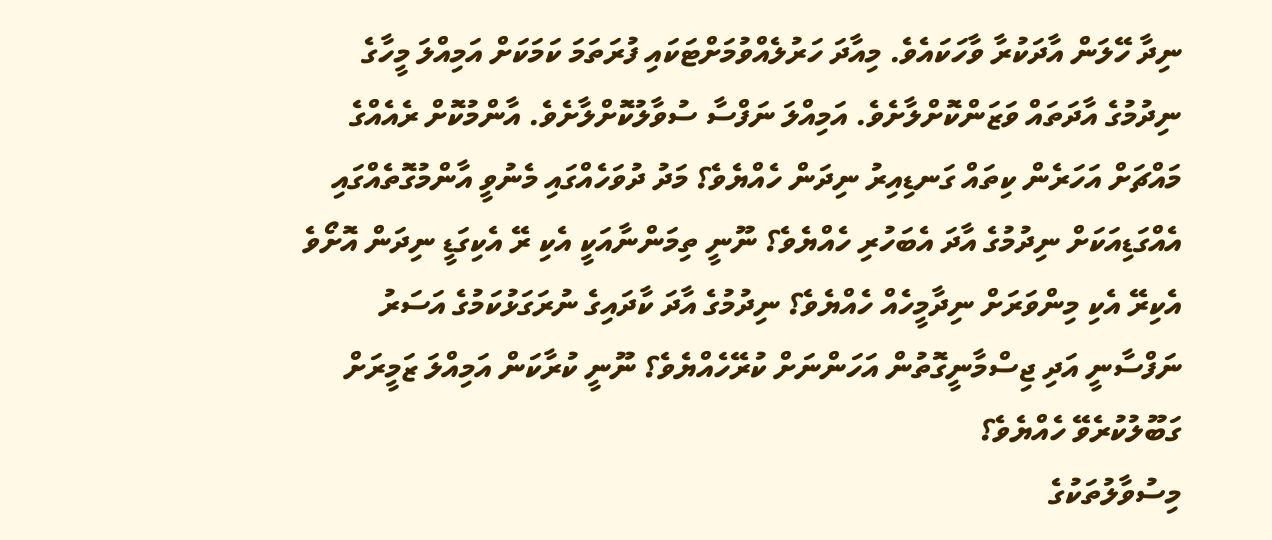ނިދާ ހޭލަން އާދަކުރާ ވާހަކައެވެ. މިއާދަ ހަރުލެއްވުމަށްޓަކައި ފުރަތަމަ ކަމަކަށް އަމިއްލަ މީހާގެ ނިދުމުގެ އާދަތައް ވަޒަންކޮށްލާށެވެ. އަމިއްލަ ނަފްސާ ސުވާލުކޮށްލާށެވެ. އާންމުކޮށް ރެއެއްގެ މައްޗަށް އަހަރެން ކިތައް ގަނޑިއިރު ނިދަން ހެއްޔެވެ؟ މަދު ދުވަހެއްގައި މެނުވީ އާންމުގޮތެއްގައި އެއްގަޑިއަކަށް ނިދުމުގެ އާދަ އެބަހުރި ހެއްޔެވެ؟ ނޫނީ ތިމަންނާއަކީ އެކި ރޭ އެކިގަޑީ ނިދަން އޮށޯވެ އެކިރޭ އެކި މިންވަރަށް ނިދާމީހެއް ހެއްޔެވެ؟ ނިދުމުގެ އާދަ ކާދައިގެ ނުރަގަޅުކަމުގެ އަސަރު ނަފްސާނީ އަދި ޖިސްމާނީގޮތުން އަހަންނަށް ކުރޭހެއްޔެވެ؟ ނޫނީ ކުރާކަން އަމިއްލަ ޒަމީރަށް ގަބޫލުކުރެވޭ ހެއްޔެވެ؟
މިސުވާލުތަކުގެ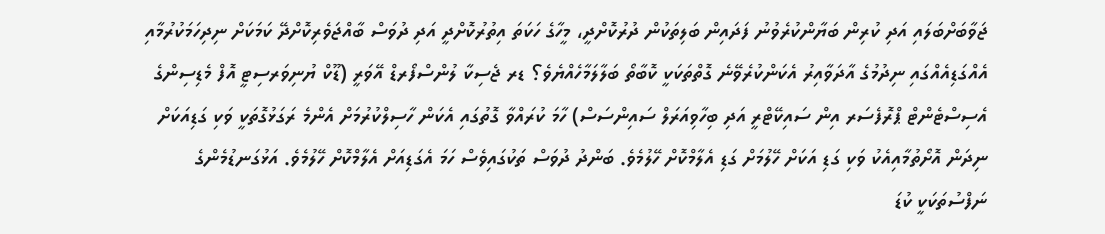ޖަވާބަށްބަލައި އަދި ކުރިން ބަޔާންކުރެވުނު ފަދައިން ބަލިތަކުން ދުރުކޮށްދީ، މީހާގެ ހަކަތަ އިތުރުކޮށްދީ އަދި ދުވަސް ބާއްޖަވެރިކޮށްދޭ ކަމަކަށް ނިދިހަމަކުރުމާއި އެއްގަޑިއެއްގައި ނިދުމުގެ އާދަވާއިރު އެކަންކުރެވޭނެ ގޮތްތަކަކީ ކޮބާތޯ ބަލާލަމާހެއްޔެވެ؟ ޑރ ޖެސިކާ ލުންސްފޯރޑް އޭވަރީ (ޑޫކް ޔުނިވަރސިޓީ އޮފް މެޑިސިންގެ އެސިސްޓެންޓް ޕްރޮފެސަރ އިން ސައިކޭޓްރީ އަދި ބިހާވިއަރަލް ސައިންސަސް) ހާމަ ކުރައްވާ ގޮތުގައި އެކަން ހާސިލްކުރުމަށް އެންމެ ރަގަޅުގޮތަކީ ވަކި ގަޑިއަކަށް ނިދަން އޮށޯތުމާއިއެކު ވަކި ގަޑި އަކަށް ހޭލުމަށް ގަޑި އެލާމްކޮށް ހޭލުމެވެ. ބަންދު ދުވަސް ތަކުގައިވެސް ހަމަ އެގަޑިއަށް އެލާމްކޮށް ހޭލުމެވެ. އަޅުގަނޑުމެންގެ ނަފްސުތަކަކީ ކުޑަ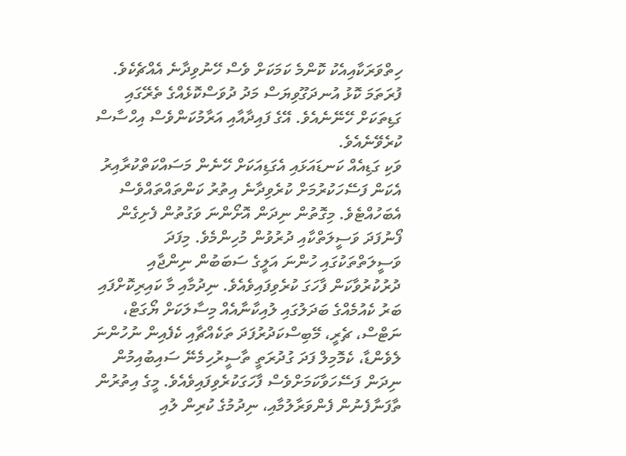ހިތްވަރަކާއިއެކު ކޮންމެ ކަމަކަށް ވެސް ހޭނުވިދާނެ އެއްޗެކެވެ. ފުރަތަމަ ކޮޅު އުނދަގޫވިޔަސް މަދު ދުވަސްކޮޅެއްގެ ތެރޭގައި ގަޑިތަކަށް ހޭނޭނެއެވެ. އޭގެ ފައިދާއާއި އަރާމުކަންވެސް އިހްސާސް ކުރެވޭނެއެވެ.
ވަކި ގަޑިއެއް ކަނޑައަޅައި އެގަޑިއަކަށް ހޭނެން މަސައްކަތްކުރާއިރު އެކަން ފަސޭހަކުރުމަށް ކުރެވިދާނެ އިތުރު ކަންތައްތައްވެސް އެބަހުއްޓެވެ. މިގޮތުން ނިދަން އޮށޯންނަ ވަގުތުން ފެށިގެން ފޯނުފަދަ ވަސީލަތްކާއި ދުރުވުން މުހިންމެވެ. މިފަދަ ވަސީލަތްތަކުގައި ހުންނަ އަލީގެ ސަބަބުން ނިންޖާއި ދުރުކުރުވާކަން ފާހަގަ ކުރެވިފައިވެއެވެ. ނިދުމާއި މާ ކައިރިކޮށްފައި ބަރު ކެއުމެއްގެ ބަދަލުގައި ލުއިކާނާއެއް މިސާލަކަށް ޔޯގަޓް، ނަޓްސް، ޗެރީ، މޭބިސްކަދުރުފަދަ ތަކެއްޗާއި ކެފެއިން ނުހުންނަ ލެވެންޑާ، ކެމޮމިލް ފަދަ ގުދުރަތީ ތާސީރުހިމެނޭ ސައިބުއިމުން ނިދަން ފަސޭހަވާކަމަށްވެސް ފާހަގަކުރެވިފައިވެއެވެ. މީގެ އިތުރުން ތާފަނާފެނުން ފެންވަރާލުމާއި، ނިދުމުގެ ކުރިން ލުއި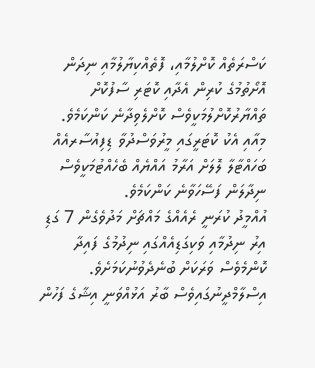ކަސްރަތެއް ކޮށްލުމާއި، ފޮތެއްކިޔާލުމާއި ނިދަން އޮށޯތުމުގެ ކުރިން އެދާއި ކޮޓަރި ސާފުކޮށް ތައްޔާރުކޮށްލުމަކީވެސް ކޮށްލެވިދާނެ ކަންކަމެވެ. މިއާއި އެކު ކޮޓަރީގައި މީރުވަސްދުވާ ޑިފިއުސާރއެއް ބަހައްޓާލާ ލޮލަށް އަރާމު އައްޔެއް ބެހެއްޓުމަކީވެސް ނިދާލަން ފަސޭހަވާނެ ކަންކަމެވެ.
އުއްމީދު ކުރަނީ ރެއެއްގެ މައްޗަށް މަދުވެގެން 7 ގަޑި އިރު ނިދުމާއި ވަކިގަޑިއެއްގައި ނިދުމުގެ ފައިދާ ކޮންމެވެސް ވަރަކަށް ބުނެދެވުނުކަމަށެވެ. އިސްލާމްދީނުގައިވެސް ބާރު އަޅުއްވަނީ އިޝާގެ ފަހުން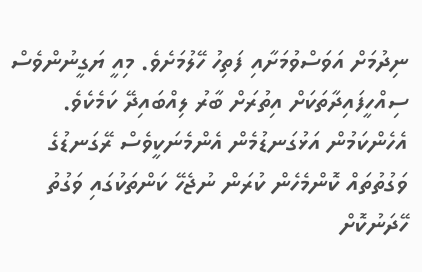ނިދުމަށް އަވަސްވުމަށާއި ފަތިހު ހޭލުމަށެވެ. މިއީ ޔަގީނުންވެސް ސިއްހީފައިދާތަކަށް އިތުރަށް ބާރު ލިއްބައިދޭ ކަމެކެވެ. އެހެންކަމުން އަޅުގަނޑުމެން އެންމެނަކީވެސް ރޭގަނޑުގެ ވަގުތުތައް ކޮންމެހެން ކުރަން ނުޖެހޭ ކަންތަކުގައި ވަގުތު ހޭދަނުކޮށް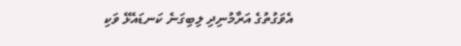އެވަގުތުގެ އަރާމުނިދި ލިބިގަނެ ކަނޑައެޅޭ ވަކި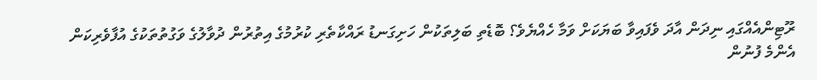ރޫޓިންއެއްގައި ނިދަން އާދަ ވެފައިވާ ބަޔަކަށް ވަމާ ހެއްޔެވެ؟ ބޮޑެތި ބަލިތަކުން ހަށިގަނޑު ރައްކާތެރި ކުރުމުގެ އިތުރުން ދުވާލުގެ ވަގުތުތަކުގެ އުފާވެރިކަން އެންމެ ފުނުން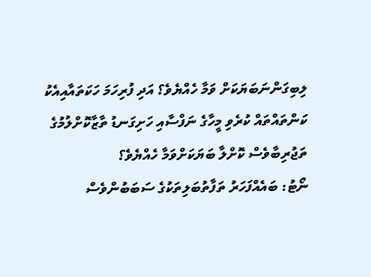ލިބިގަންނަބަޔަކަށް ވަމާ ހެއްޔެވެ؟ އަދި ފުރިހަމަ ހަކަތައާއިއެކު ކަންތައްތައް ކުރެވި މީހާގެ ނަފްސާއި ހަށިގަނޑު ތާޒާކޮށްލުމުގެ ތަޖުރިބާވެސް ކޮށްލާ ބަޔަކަށްވަމާ ހެއްޔެވެ؟
ނޯޓު: ބައެއްފަހަރު ތަފާތުބަލިތަކުގެ ސަބަބުންވެސް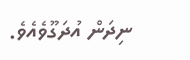ނިދަން އުދަގޫވެއެވެ.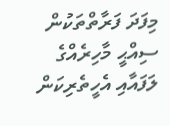މިފަދަ ފަރާތްތަކުން ސިއްޙީ މާހިރެއްގެ ލަފައާއި އެހީތެރިކަން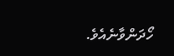ހޯދަންވާނެއެވެ.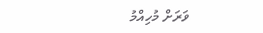ވަރަށް މުހިއްމު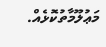މަޢުލޫމާތުކޮޅެއް.